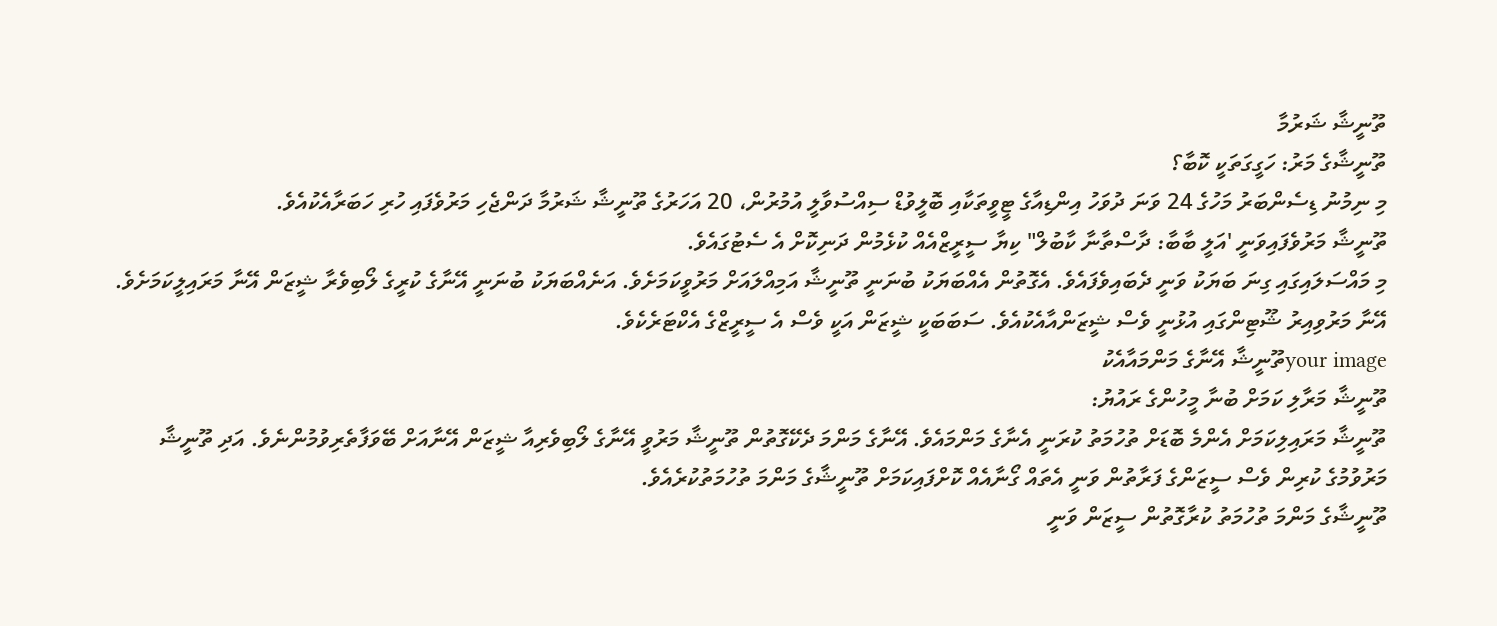ތޫނީޝާ ޝަރުމާ
ތޫނީޝާގެ މަރު: ހަގީގަތަކީ ކޮބާ؟
މި ނިމުނު ޑިސެންބަރު މަހުގެ 24 ވަނަ ދުވަހު އިންޑިއާގެ ޓީވީތަކާއި ބޮލީވުޑް ސިއްސުވާލީ އުމުރުން، 20 އަހަރުގެ ތޫނީޝާ ޝަރުމާ ދަންޖެހި މަރުވެފައި ހުރި ހަބަރާއެކުއެވެ.
ތޫނީޝާ މަރުވެފައިވަނީ 'އަލީ ބާބާ: ދާސްތާނާ ކާބުލް" ކިޔާ ސީރީޒްއެއް ކުޅެމުން ދަނިކޮށް އެ ސެޓުގައެވެ.
މި މައްސަލައިގައި ގިނަ ބަޔަކު ވަނީ ދެބައިވެފައެވެ. އެގޮތުން އެއްބަޔަކު ބުނަނީ ތޫނީޝާ އަމިއްލައަށް މަރުވީކަމަށެވެ. އަނެއްބަޔަކު ބުނަނީ އޭނާގެ ކުރީގެ ލޯބިވެރާ ޝީޒަން އޭނާ މަރައިލީކަމަށެވެ. އޭނާ މަރުވިއިރު ޝޫޓިންގައި އުޅުނީ ވެސް ޝީޒަންއާއެކުއެވެ. ސަބަބަކީ ޝީޒަން އަކީ ވެސް އެ ސީރީޒްގެ އެކްޓަރެކެވެ.
your imageތޫނީޝާ އޭނާގެ މަންމައާއެކު
ތޫނީޝާ މަރާލި ކަމަށް ބުނާ މީހުންގެ ރައުޔު:
ތޫނީޝާ މަރައިލިކަމަށް އެންމެ ބޮޑަށް ތުހުމަތު ކުރަނީ އެނާގެ މަންމައެވެ. އޭނާގެ މަންމަ ދެކޭގޮތުން ތޫނީޝާ މަރުވީ އޭނާގެ ލޯބިވެރިއާ ޝީޒަން އޭނާއަށް ބޭވަފާތެރިވުމުންނެވެ. އަދި ތޫނީޝާ މަރުވުމުގެ ކުރިން ވެސް ސީޒަންގެ ފަރާތުން ވަނީ އެތައް ގޯނާއެއް ކޮށްފައިކަމަށް ތޫނީޝާގެ މަންމަ ތުހުމަތުކުރެއެވެ.
ތޫނީޝާގެ މަންމަ ތުހުމަތު ކުރާގޮތުން ސީޒަން ވަނީ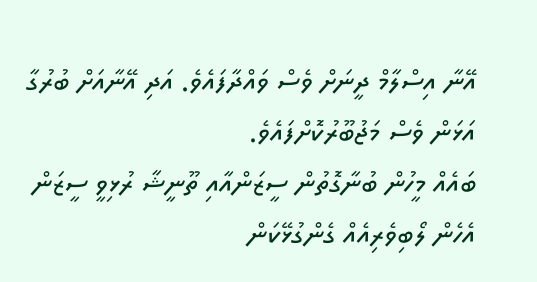އޭނާ އިސްލާމް ދީނަށް ވެސް ވައްދާފައެވެ. އަދި އޭނާއަށް ބުރުގާ އަޅަން ވެސް މަޖުބޫރުކޮށްފައެވެ.
ބައެއް މީހުން ބުނާގޮތުން ސީޒަންއާއި ތޫނީޝާ ރުޅިވީ ސީޒަން އެހެން ލޯބިވެރިއެއް ގެންގުޅޭކަން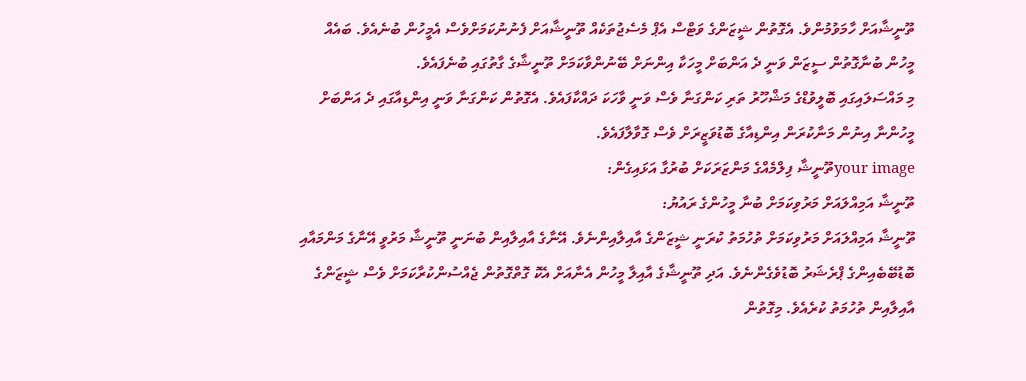ތޫނީޝާއަށް ހާމަވުމުންވެ. އެގޮތުން ޝީޒަންގެ ވަޓްސް އެޕް މެސެޖުތަކެއް ތޫނީޝާއަށް ފެނުނުކަމަށްވެސް އެމީހުން ބުނެއެވެ. ބައެއް މީހުން ބުނާގޮތުން ސީޒަން ވަނީ ދެ އަންބަށް މީހަކާ އިންނަށް ބޭނުންވާކަމަށް ތޫނީޝާގެ ގާތުގައި ބުނެފައެވެ.
މި މައްސަލައިގައި ބޮލީވުޑްގެ މަޝްހޫރު ތަރި ކަންގަނާ ވެސް ވަނީ ވާހަކަ ދައްކާފައެވެ. އެގޮތުން ކަންގަނާ ވަނީ އިންޑިއާގައި ދެ އަންބަށް މީހުންނާ އިނުން މަނާކުރަން އިންޑިއާގެ ބޮޑުވަޒީރަށް ވެސް ގޮވާލާފައެވެ.
your imageތޫނީޝާ ފިލްމެއްގެ މަންޒަރަކަށް ބުރުގާ އަޅައިގެން:
ތޫނީޝާ އަމިއްލައަށް މަރުވިކަމަށް ބުނާ މީހުންގެ ރައުޔު:
ތޫނީޝާ އަމިއްލައަށް މަރުވިކަމަށް ތުހުމަތު ކުރަނީ ޝީޒަންގެ އާއިލާއިންނެވެ. އޭނާގެ އާއިލާއިން ބުނަނީ ތޫނީޝާ މަރުވީ އޭނާގެ މަންމައާއި ބޮޑުބޭބެއިންގެ ޕްރެޝަރު ބޮޑުވެގެންނެވެ. އަދި ތޫނީޝާގެ އާއިލާ މީހުން އެނާއަށް އެކޮ ގޮތްގޮތުން ޖެއްސުންކުރާކަމަށް ވެސް ޝީޒަންގެ އާއިލާއިން ތުހުމަތު ކުރެއެވެ. މިގޮތުން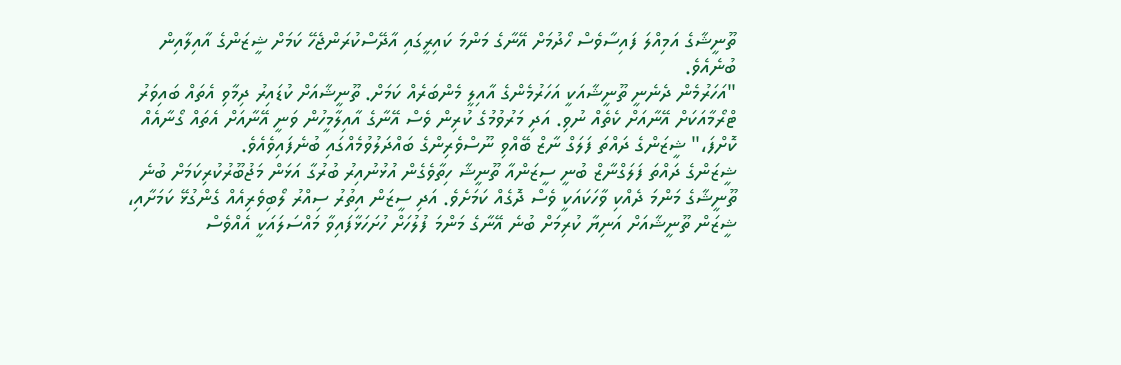ތޫނީޝާގެ އަމިއްލަ ފައިސާވެސް ހޯދުމަށް އޭނާގެ މަންމަ ކައިރީގައި އާދޭސްކުރަންޖެހޭ ކަމަށް ޝީޒަންގެ އާއިލާއިން ބުނެއެވެ.
"އަހަރުމެން ދެނެނީ ތޫނީޝާއަކީ އަހަރުމެންގެ އާއިލީ މެންބަރެއް ކަމަށް. ތޫނީޝާއަށް ކުޑައިރު ދިމާވި އެތައް ބައިވަރު ޓްރޯމާއަކަށް އޭނާއަށް ކެތެއް ނުވި. އަދި މަރުވުމުގެ ކުރިން ވެސް އޭނާގެ އާއިލާމީހުން ވަނީ އޭނާއަށް އެތައް ގޯނާއެއް ކޮށްފަ،" ޝީޒަންގެ ދައްތަ ފަލަގް ނާޒް ބޭއްވި ނޫސްވެރިންގެ ބައްދަލުވުމެއްގައި ބުނެފައިވެއެވެ.
ޝީޒަންގެ ދައްތަ ފަލަގްނާޒް ބުނީ ސީޒަންއާ ތޫނީޝާ ހިތާވެގެން އުޅުނުއިރު ބުރުގާ އަޅަން މަޖުބޫރުކުރިކަމަށް ބުނެ ތޫނީޝާގެ މަންމަ ދެއްކި ވާހަކައަކީ ވެސް ދޮގެއް ކަމަށެވެ. އަދި ސީޒަން އިތުރު ސިއްރު ލޯބިވެރިއެއް ގެންގުޅޭ ކަމަށާއި، ޝީޒަން ތޫނީޝާއަށް އަނިޔާ ކުރިމަށް ބުނެ އޭނާގެ މަންމަ ފުލުހަށް ހުށަހަޅާފައިވާ މައްސަލައަކީ އެއްވެސް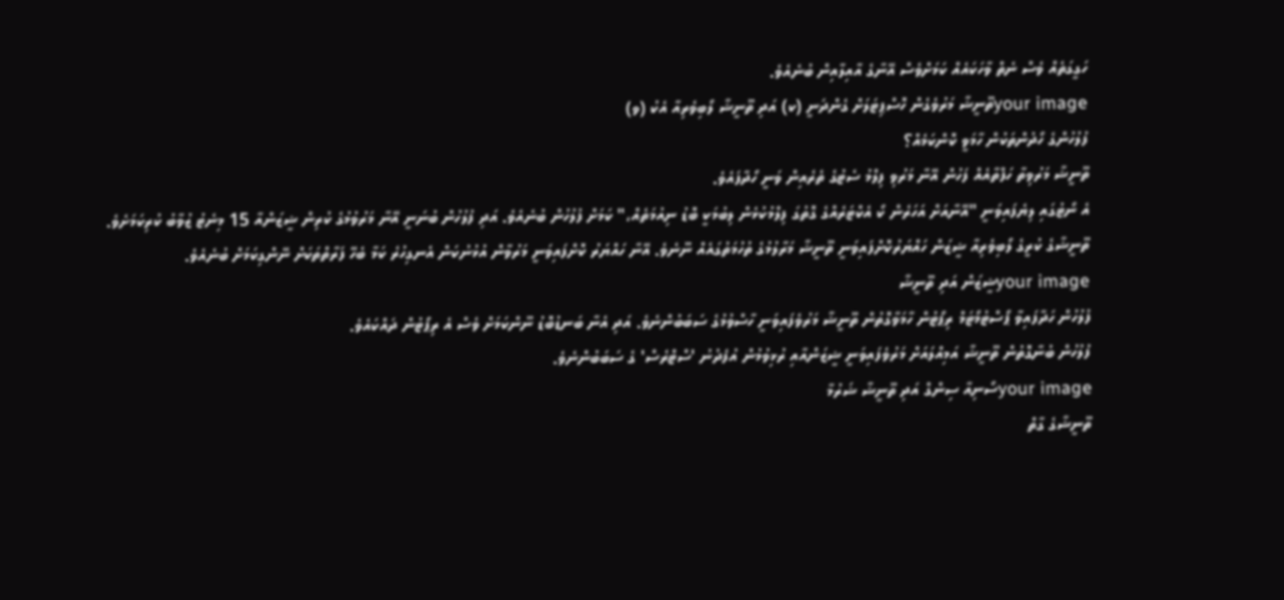ހަގީގަތެއް ވެސް ނެތް ވާހަކައެއް ކަމަށްވެސް އޭނާގެ އާއިލާއިން ބުނެއެވެ.
your imageތޫނީޝާ މަރުވެގެން ހޮސްޕިޓަލަށް ގެންދަނީ (ކ) އަދި ތޫނީޝާ ލޯބިވެރިއާ އެކު (ވ)
ފުލުހުންގެ ހޯދުންތަކުން ހާމަވީ ކޮންކަމެއް؟
ތޫނީޝާ މަރުވިތާ ހަފްތާއެއް ފަހުން އޭނާ މަރުވި ފިލްމު ސެޓުގެ ތެރެއިން ވަނީ ހޯދާފައެވެ.
އެ ނޯޓުގައި ލިޔެފައިވަނީ "އޭނާއަށް އަހަރެން ކޯ އެކްޓަރެއްގެ ގޮތުގަ ފިލްމުކުޅެން ލިބުމަކީ ބޮޑު ނިއުމަތެއް،" ކަމަށް ފުލުހުން ބުނެއެވެ. އަދި ފުލުހުން ބުނަނީ އޭނާ މަރުވުމުގެ ކުރިން ޝީޒަންއާ 15 މިނެޓު ޒުވާބު ކުރިކަމަށެވެ.
ތޫނީޝާގެ ކުރީގެ ލޯބިވެރިއާ ޝީޒަން ހައްޔަރުކޮށްފައިވަނީ ތޫނީޝާ މަރާލުމުގެ ތުހުމަތުގައެއް ނޫނެވެ. އޭނާ ހައްޔަރު ކޮށްފައިވަނީ މަރުވާން އުޅުނުކަން އެނގިހުރެ ކަމާ ބެހޭ ފަރާތްތަކަށް ނޭންގިކަމަށް ބުނެއެވެ.
your imageޝީޒަން އަދި ތޫނީޝާ
ފުލުހުން ހަދާފައިވާ ޕޯސްޓުމޯޓަމް ރިޕޯޓުން ހާމަވާގޮތުން ތޫނީޝާ މަރުވެފައިވަނީ ހާސްވުމުގެ ސަބަބުންނެވެ. އަދި އެނާ ބަނޑުބޮޑު ނޫންކަމަށް ވެސް އެ ރިޕޯޓުން ދައްކައެވެ.
ފުލުހުން ބުނާގޮތުން ތޫނީޝާ އަމިއްލައަށް މަރުވެފައިވަނީ ޝީޒަންއާއި ރުޅިވުމުން އުފެދުނު 'ސްޓްރެސް' ގެ ސަބަބުންނެވެ.
your imageސޯނިއާ ސިންގް އަދި ތޫނީޝާ ޝަރުމާ
ތޫނީޝާގެ ގާތް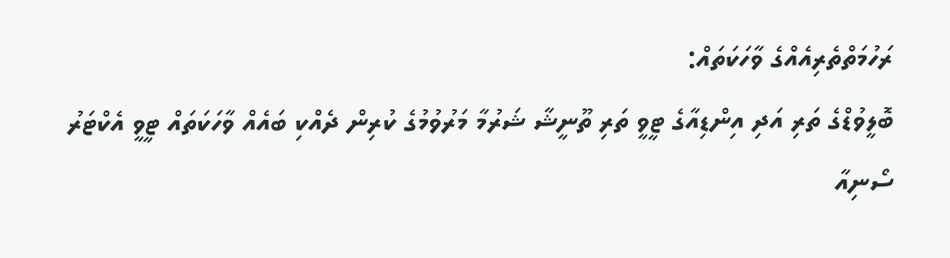ރަހުމަތްތެރިއެއްގެ ވާހަކަތައް:
ބޮލީވުޑްގެ ތަރި އަދި އިންޑިއާގެ ޓީވީ ތަރި ތޫނީޝާ ޝަރުމާ މަރުވުމުގެ ކުރިން ދެއްކި ބައެއް ވާހަކަތައް ޓީވީ އެކްޓަރު ސޯނިއާ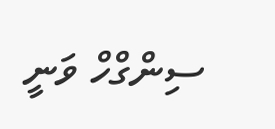ސިންގްހް ވަނީ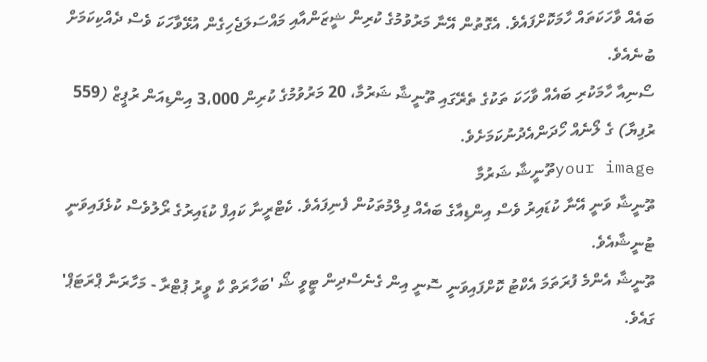ބައެއް ވާހަކަތައް ހާމަކޮށްފައެވެ. އެގޮތުން އޭނާ މަރުވުމުގެ ކުރިން ޝީޒަންއާއި މައްސަލަޖެހިގެން އުޅޭވާހަކަ ވެސް ދެއްކިކަމަށް ބުނެއެވެ.
ސޯނިއާ ހާމަކުރި ބައެއް ވާހަކަ ތަކުގެ ތެރޭގައި ތޫނީޝާ ޝަރުމާ، 20 މަރުވުމުގެ ކުރިން 3،000 އިންޑިއަން ރުޕީޒް (559 ރުފިޔާ) ގެ ލޯނެއް ހޯދަންއެދުނުކަމަށެވެ.
your imageތޫނީޝާ ޝަރުމާ
ތޫނީޝާ ވަނީ އޭނާ ކުޑައިރު ވެސް އިންޑިއާގެ ބައެއް ފިލްމުތަކުން ފެނިފައެވެ. ކެޓްރީނާ ކައިފް ކުޑައިރުގެ ރޯލުވެސް ކުޅެފައިވަނީ ޓުނީޝާއެވެ.
ތޫނީޝާ އެންމެ ފުރަތަމަ އެކްޓު ކޮށްފައިވަނީ ސޮނީ އިން ގެނެސްދިން ޓީވީ ޝޯ 'ބަހާރަތް ކާ ވީރު ޕުޓްރާ - މަހާރަނާ ޕްރަޓަޕް' ގައެވެ.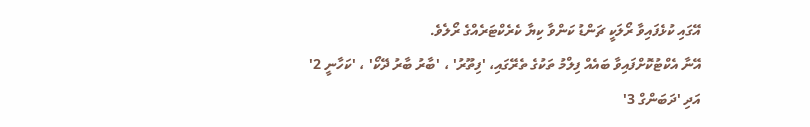އޭގައި ކުޅެފައިވާ ރޯލަކީ ޗަންޑު ކަންވާ ކިޔާ ކެރެކްޓަރެއްގެ ރޯލެވެ.
އޭނާ އެކްޓުކޮށްފައިވާ ބައެއް ފިލްމު ތަކުގެ ތެރޭގައި، 'ފިތޫރު' ، 'ބާރު ބާރު ދޭކޯ' ، 'ކަހާނީ 2' އަދި 'ދަބަންގް 3'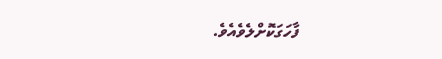ފާހަގަކޮށްލެވެއެވެ.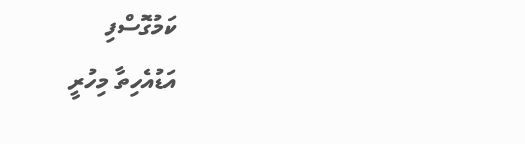ކަމުގޮސްފި
އަޑުއެހިތާ މިހުރީ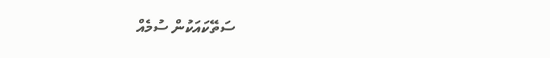ސަތޭކައަކުން ސުމެއް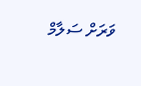ވަރަށް ސަލާމް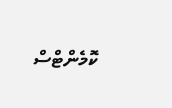ކޮމެންޓްސް